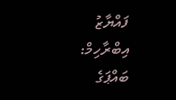ފައްޔާޒު އިބްރާހިމް: ބައްޕަގެ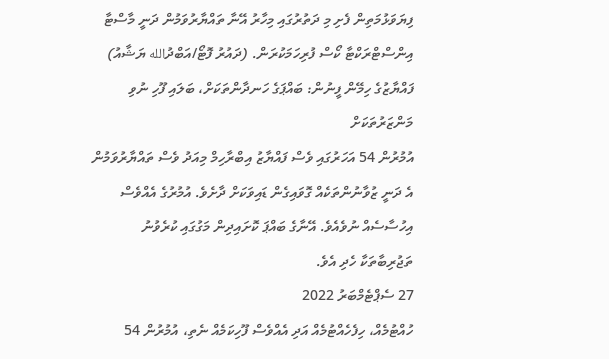ފިޔަވަޅުމަތިން ފެށި މި ދަތުރުގައި މިހާރު އޭނާ ތައްޔާރުވަމުން ދަނީ މާސްޓާ އިންސްޓްރަކްޓާ ކޯސް ފުރިހަމަކުރަން. (ދައުރު ފޮޓޯ/އަބްދުالله ޔަޝާއު)
ފައްޔާޒުގެ ހިމޭން ފީނުން: ބައްޕަގެ ހަނދާންތަކަށް، ބަލައި ފޫހި ނުވި މަންޒަރުތަކަށް
އުމުރުން 54 އަހަރުގައި ވެސް ފައްޔާޒު އިބްރާހިމް މިއަދު ވެސް ތައްޔާރުވަމުން އެ ދަނީ ޒުވާނުންތަކެއް ގޮވައިގެން ޑައިވަކަށް ދާށެވެ. އުމުރުގެ އެއްވެސް އިހުސާސެއް ނުވެއެވެ. އޭނާގެ ބައްޕަ ކޮށައިދިން މަގުގައި ކުރެވުނު ތަޖުރިބާތަކާ ހެދި އެވެ.
27 ސެޕްޓެމްބަރު 2022
ހުއްޓުމެއް، ހިފެހެއްޓުމެއް އަދި އެއްވެސް ފޫހިކަމެއް ނެތި، އުމުރުން 54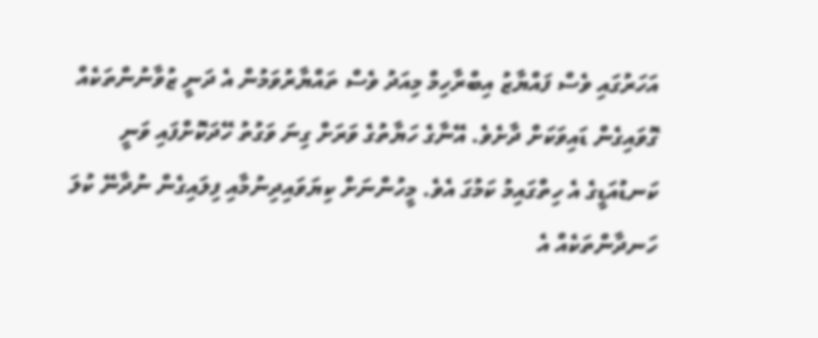އަހަރުގައި ވެސް ފައްޔާޒު އިބްރާހިމް މިއަދު ވެސް ތައްޔާރުވަމުން އެ ދަނީ ޒުވާނުންތަކެއް ގޮވައިގެން ޑައިވަކަށް ދާށެވެ. އޭނާގެ ހަޔާތުގެ ވަރަށް ގިނަ ވަގުތު ހޭދަކޮށްފައި ވަނީ ކަނޑުއަޑީގެ އެ ހިތްގައިމު ކަމުގަ އެވެ. މީހުންނަށް ކިޔަވައިދިނުމާއި ފިލައިގެން ނުދާނޭ ކުލަ ހަނދާންތަކެއް އެ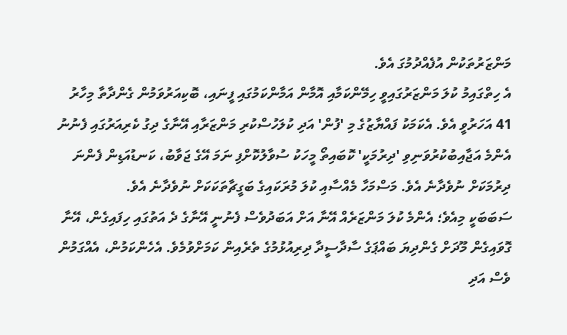މަންޒަރުތަކުން އުފެއްދުމުގަ އެވެ.
އެ ހިތްގައިމު ކުލަ މަންޒަރުގައިވީ ހިމޭންކަމާއި އޮމާން އަމާންކަމުގައި ފީނައި، ބޮކިއަރުވަމުން ގެންދާތާ މިހާރު 41 އަހަރުވީ އެވެ. އެކަމަކު ފައްޔާޒުގެ މި 'ފުން' އަދި ކުލަހުސްކުރި މަންޒަރާއި އޭނާގެ ދިގު ކެރިއަރުގައި ފެނުނު އެންމެ އަޖާއިބުކުރުވަނިވި 'ދިރުމަކީ' ކޮބައިތޯ މީހަކު ސުވާލުކޮށްފި ނަމަ އޭގެ ޖަވާބު، ކަނޑުއަޑިން ފެންނަ ދިރުމަކަށް ނުވެދާނެ އެވެ. މަސްމަހާ މެއްސާއި ކުލަ މުރަކައިގެ ބަގީޗާތަކަކަށް ނުވެދާނެ އެވެ.
ސަބަބަކީ މިއެވެ؛ އެންމެ ކުލަ މަންޒަރެއް އޭނާ އަށް އަބަދުވެސް ފެނުނީ އޭނާގެ ދެ އަތުގައި ހިފައިގެން، އޭނާ ގޮވައިގެން މޫދަށް ގެންދިޔަ ބައްޕަގެ ސާދާސީދާ ދިރިއުޅުމުގެ ތެރެއިން ކަމަށްވުމެވެ. އެހެންކަމުން، އެއްގަމުން ވެސް އަދި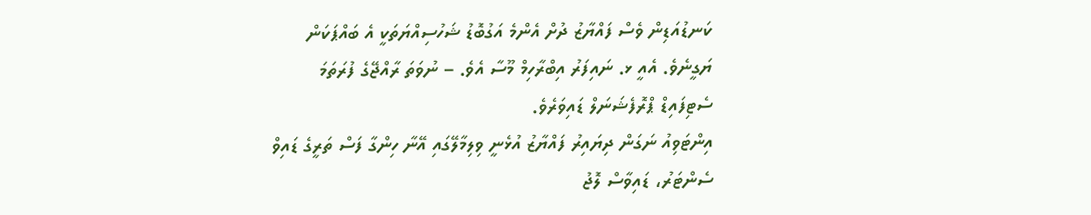ކަނޑުއަޑިން ވެސް ފައްޔާޒު ދުށް އެންމެ އަގުބޮޑު ޝަހުސިއްޔަތަކީ އެ ބައްޕަކަން ޔަގީނެވެ. އެއީ ޅ. ނައިފަރު އިބްރާހިމް މޫސާ އެވެ. – ނުވަތަ ރާއްޖޭގެ ފުރަތަމަ ސެޓިފައިޑް ޕްރޮފެޝަނަލް ޑައިވަރެވެ.
އިންޓަވިއު ނަގަން ދިޔައިރު ފައްޔާޒު އުޅެނީ ވިލިމާލޭގައި އޭނާ ހިންގާ ފަސް ތަރީގެ ޑައިވް ސެންޓަރު، ޑައިވާސް ލޮޖު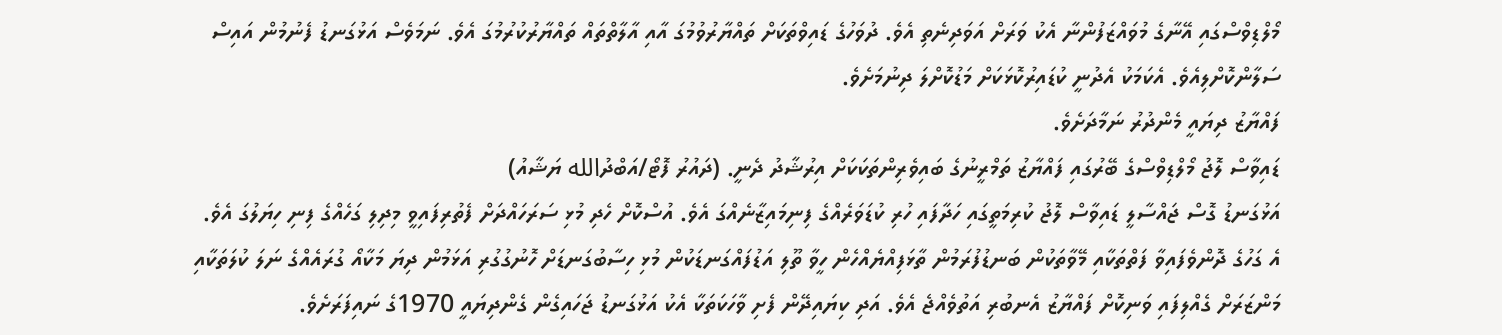މޯލްޑިވްސްގައި އޭނާގެ މުވައްޒަފުންނާ އެކު ވަރަށް އަވަދިނެތި އެވެ. ދުވަހުގެ ޑައިވްތަކަށް ތައްޔާރުވުމުގަ އާއި އާލާތްތައް ތައްޔާރުކުރުމުގަ އެވެ. ނަމަވެސް އަޅުގަނޑު ފެނުމުން އައިސް ސަލާންކޮށްލިއެވެ. އެކަމަކު އެދުނީ ކުޑައިރުކޮޅަކަށް މަޑުކޮށްލަ ދިނުމަށެވެ.
ފައްޔާޒު ދިޔައީ މެންދުރު ނަމާދަށެވެ.
ޑައިވާސް ލޮޖު މޯލްޑިވްސްގެ ބޭރުގައި ފައްޔާޒު ތަމްރީނުގެ ބައިވެރިންތަކަކަށް އިރުޝާދު ދެނީ. (ދައުރު ފޮޓޯ/އަބްދުالله ޔަޝާއު)
އަޅުގަނޑު ގޮސް ޖައްސާލީ ޑައިވާސް ލޮޖު ކުރިމަތީގައި ހަދާފައި ހުރި ކުޑަވަރެއްގެ ފިނިމައިޒާނެއްގަ އެވެ. އުސްކޮށް ހެދި މުޅި ސަރަހައްދަށް ފެތުރިފައިވީ މިދިލި ގަހެއްގެ ފިނި ހިޔަލުގަ އެވެ. އެ ގަހުގެ ދޮންވެފައިވާ ފަތްތަކާއި މޭވާތަކުން ބަނޑުފުރަމުން ތާޅަފިއްޔެއްހެން ހީވާ ތޫލި އަޑުފައްގަނޑަކުން މުޅި ހިސާބުގަނޑަށް ހޮނުގުގުރި އަޅަމުން ދިޔަ މަކާއޯ ގުރައެއްގެ ނަލަ ކުލަތަކާއި މަންޒަރަށް ގެއްލިފައި ވަނިކޮށް ފައްޔާޒު އެނބުރި އަތުވެއްޖެ އެވެ. އަދި ކިޔައިދޭން ފެށި ވާހަކަތަކާ އެކު އަޅުގަނޑު ޖަހައިގެން ގެންދިޔައީ 1970ގެ ނައިފަރަށެވެ.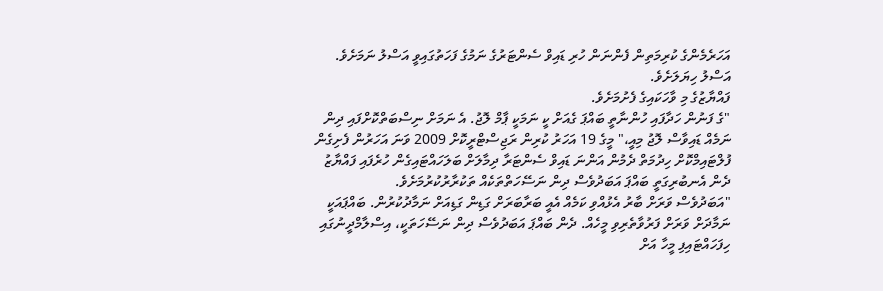އަހަރެމެންގެ ކުރިމަތިން ފެންނަން ހުރި ޑައިވް ސެންޓަރުގެ ނަމުގެ ފަހަތުގައިވީ އަސްލު ނަމަށެވެ. އަސްލު ހިޔަލަށެވެ.
ފައްޔާޒުގެ މި ވާހަކައިގެ ފެށުމަށެވެ.
"ގެ ފަނުން ހަދާފައި ހުންނާތީ ބައްޕަ ގެއަށް ކީ ނަމަކީ ޕާމް ލޮޖު. އެ ނަމަށް ނިސްބަތްކޮށްފައި ދިން ނަމެއް ޑައިވާސް ލޮޖު މިއީ،" މީގެ 19 އަހަރު ކުރިން ރަޖިސްޓްރީކޮށް 2009 ވަނަ އަހަރުން ފެށިގެން ފުލްޓައިމްކޮށް ހިދުމަތް ދެމުން އަންނަ ޑައިވް ސެންޓަރާ ދިމާލަށް ބަލަހައްޓައިގެން ހުރެފައި ފައްޔާޒު ދެން އެނބުރިގަތީ ބައްޕަ އަބަދުވެސް ދިން ނަސޭހަތްތަކެއް ތަކުރާރުކުރުމަށެވެ.
"އަބަދުވެސް ވަރަށް ބާރު އެޅުއްވި ކަމެއް އެއީ ބަރާބަރަށް ގަޑިން ގަޑިއަށް ނަމާދުކުރުން. ބައްޕައަކީ ނަމާދަށް ވަރަށް ފަރުވާތެރިވި މީހެއް. ދެން ބައްޕަ އަބަދުވެސް ދިން ނަސޭހަތަކީ، އިސްލާމްދީނުގައި ހިފަހައްޓައިފި މީހާ އަށް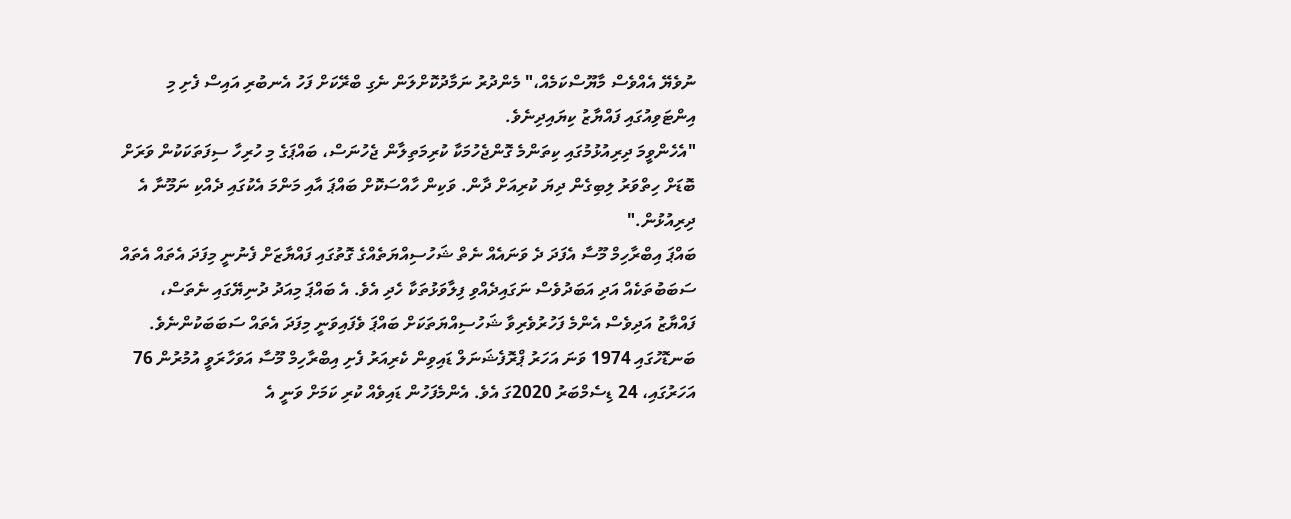ނުވެޔޭ އެއްވެސް މާޔޫސްކަމެއް،" މެންދުރު ނަމާދުކޮށްލަން ނެގި ބްރޭކަށް ފަހު އެނބުރި އައިސް ފެށި މި އިންޓަވިއުގައި ފައްޔާޒު ކިޔައިދިނެވެ.
"އެހެންވީމަ ދިރިއުޅުމުގައި ކިތަންމެ ގޮންޖެހުމަކާ ކުރިމަތިލާން ޖެހުނަސް، ބައްޕަގެ މި ހުރިހާ ސިފަތަކަކުން ވަރަށް ބޮޑަށް ހިތްވަރު ލިބިގެން ދިޔަ ކުރިއަށް ދާން. ވަކިން ހާއްސަކޮށް ބައްޕަ އާއި މަންމަ އެކުގައި ދެއްކި ނަމޫނާ އެ ދިރިއުޅުން."
ބައްޕަ އިބްރާހިމް މޫސާ އެފަދަ ދެ ވަނައެއް ނެތް ޝަހުސިއްޔަތެއްގެ ގޮތުގައި ފައްޔާޒަށް ފެނުނީ މިފަދަ އެތައް އެތައް ސަބަބުތަކެއް އަދި އަބަދުވެސް ނަގައިދެއްވި ފިލާވަޅުތަކާ ހެދި އެވެ. އެ ބައްޕަ މިއަދު ދުނިޔޭގައި ނެތަސް، ފައްޔާޒު އަދިވެސް އެންމެ ފަހުރުވެރިވާ ޝަހުސިއްޔަތަކަށް ބައްޕަ ވެފައިވަނީ މިފަދަ އެތައް ސަބަބަކުންނެވެ.
ބަނޑޮހުގައި 1974 ވަނަ އަހަރު ޕްރޮފެޝަނަލް ޑައިވިން ކެރިއަރު ފެށި އިބްރާހިމް މޫސާ އަވަހާރަވީ އުމުރުން 76 އަހަރުގައި، 24 ޑިސެމްބަރު 2020ގަ އެވެ. އެންމެފަހުން ޑައިވެއް ކުރި ކަމަށް ވަނީ އެ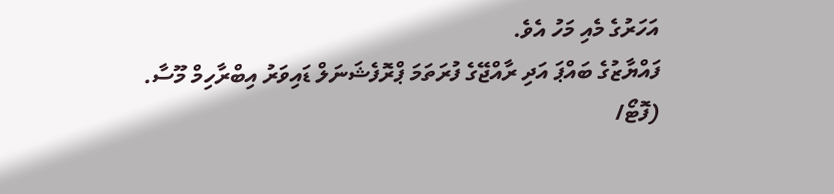އަހަރުގެ މެއި މަހު އެވެ.
ފައްޔާޒުގެ ބައްޕަ އަދި ރާއްޖޭގެ ފުރަތަމަ ޕްރޮފެޝަނަލް ޑައިވަރު އިބްރާހިމް މޫސާ. (ފޮޓޯ/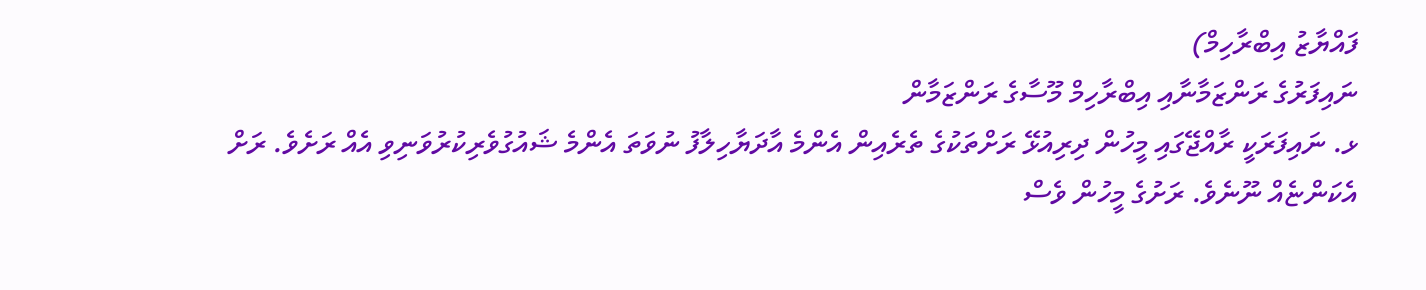ފައްޔާޒު އިބްރާހިމް)
ނައިފަރުގެ ރަންޒަމާނާއި އިބްރާހިމް މޫސާގެ ރަންޒަމާން
ޅ. ނައިފަރަކީ ރާއްޖޭގައި މީހުން ދިރިއުޅޭ ރަށްތަކުގެ ތެރެއިން އެންމެ އާދަޔާހިލާފު ނުވަތަ އެންމެ ޝައުގުވެރިކުރުވަނިވި އެއް ރަށެވެ. ރަށް އެކަންޏެއް ނޫނެވެ. ރަށުގެ މީހުން ވެސް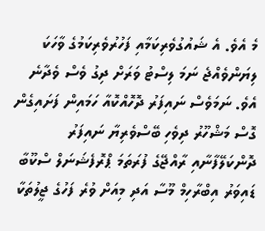މެ އެވެ. އެ ޝައުގުވެރިކަމާއި ފަހުރުވެރިކަމުގެ ވާހަކަ ލިޔަންވެއްޖެ ނަމަ ލިސްޓު ވަރަށް ދިގު ވެސް ވެދާނެ އެވެ. ނަމަވެސް ނައިފަރު ދޮހޮއްކޮއާ ހަމައިން ފަށައިގެން ގޮސް މަޝްހޫރު ދިވެހި ބޭސްވެރިޔާ ނައިފަރު ދޮންކަލޭފާނާއި ރާއްޖޭގެ ފުރަތަމަ ޕްރޮފެޝަނަލް ސްކޫބާ ޑައިވަރު އިބްރާހިމް މޫސާ އަދި މިއަށް ވުރެ ފަހުގެ ޖީލުތަކާ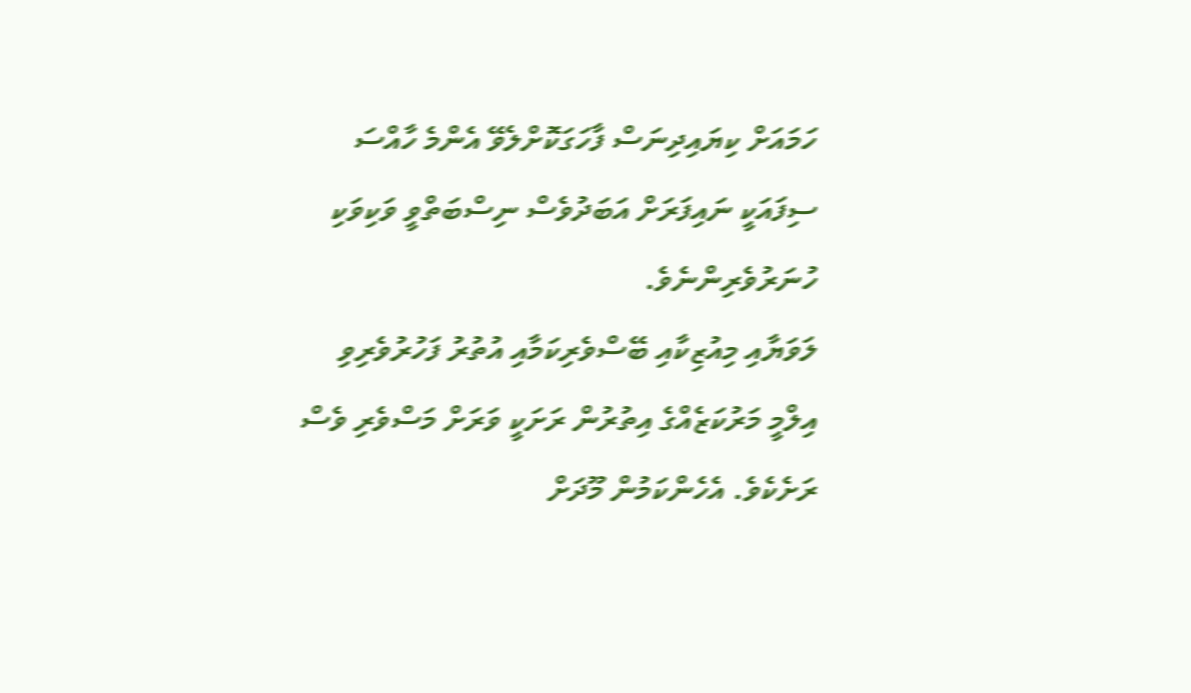ހަމައަށް ކިޔައިދިނަސް ފާހަގަކޮށްލެވޭ އެންމެ ހާއްސަ ސިފައަކީ ނައިފަރަށް އަބަދުވެސް ނިސްބަތްވީ ވަކިވަކި ހުނަރުވެރިންނެވެ.
ލަވަޔާއި މިއުޒިކާއި ބޭސްވެރިކަމާއި އުތުރު ފަހުރުވެރިވި އިލްމީ މަރުކަޒެއްގެ އިތުރުން ރަށަކީ ވަރަށް މަސްވެރި ވެސް ރަށެކެވެ. އެހެންކަމުން މޫދަށް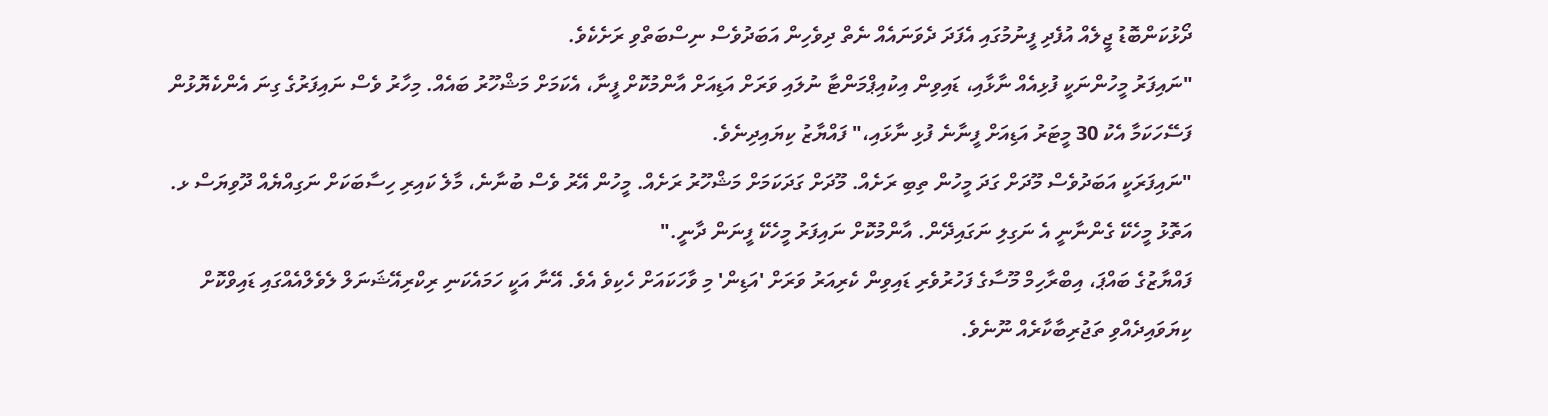ދޯޅުކަންބޮޑު ޖީލެއް އުފެދި ފީނުމުގައި އެފަދަ ދެވަނައެއް ނެތް ދިވެހިން އަބަދުވެސް ނިސްބަތްވި ރަށެކެވެ.
"ނައިފަރު މީހުންނަކީ ފުޅިއެއް ނާޅާއި، ޑައިވިން އިކުއިޕްމަންޓާ ނުލައި ވަރަށް އަޑިއަށް އާންމުކޮށް ފީނާ، އެކަމަށް މަޝްހޫރު ބައެއް. މިހާރު ވެސް ނައިފަރުގެ ގިނަ އެންކެޔޮޅުން ފަސޭހަކަމާ އެކު 30 މީޓަރު އަޑިއަށް ފީނާނެ ފުޅި ނާޅައި،" ފައްޔާޒު ކިޔައިދިނެވެ.
"ނައިފަރަކީ އަބަދުވެސް މޫދަށް ގަދަ މީހުން ތިބި ރަށެއް. މޫދަށް ގަދަކަމަށް މަޝްހޫރު ރަށެއް. މީހުން އޭރު ވެސް ބުނާނެ، މާލެ ކައިރި ހިސާބަކަށް ނަގިއްޔެއް ދޫވިޔަސް ޅ. އަތޮޅު މީހެކޭ ގެންނާނީ އެ ނަގިލި ނަގައިދޭން. އާންމުކޮށް ނައިފަރު މީހެކޭ ފީނަން ދާނީ."
ފައްޔާޒުގެ ބައްޕަ، އިބްރާހިމް މޫސާގެ ފަހުރުވެރި ޑައިވިން ކެރިއަރު ވަރަށް 'އަޑިން' މި ވާހަކައަށް ހެކިވެ އެވެ. އޭނާ އަކީ ހަމައެކަނި ރިކްރިއޭޝަނަލް ލެވެލްއެއްގައި ޑައިވްކޮށް ކިޔަވައިދެއްވި ތަޖުރިބާކާރެއް ނޫނެވެ.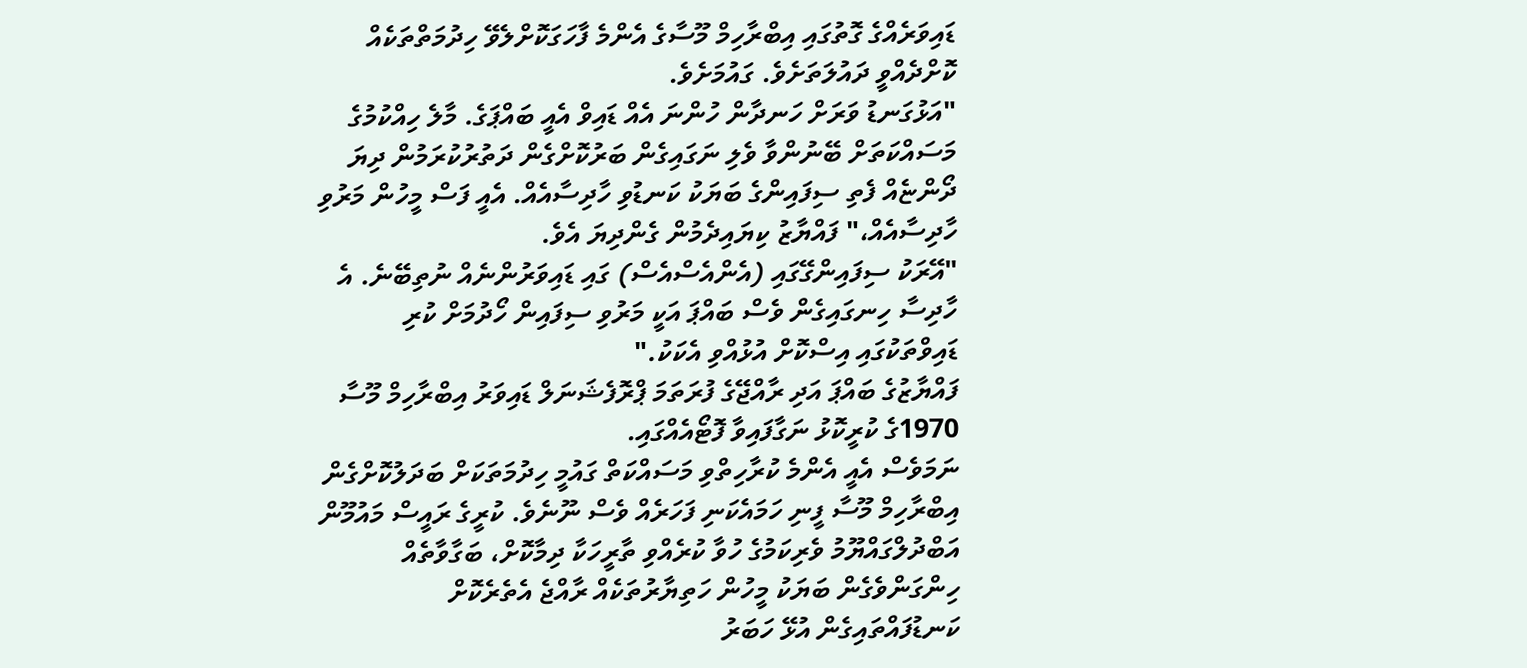ޑައިވަރެއްގެ ގޮތުގައި އިބްރާހިމް މޫސާގެ އެންމެ ފާހަގަކޮށްލެވޭ ހިދުމަތްތަކެއް ކޮށްދެއްވީ ދައުލަތަށެވެ. ގައުމަށެވެ.
"އަޅުގަނޑު ވަރަށް ހަނދާން ހުންނަ އެއް ޑައިވް އެއީ ބައްޕަގެ. މާލެ ހިއްކުމުގެ މަސައްކަތަށް ބޭނުންވާ ވެލި ނަގައިގެން ބަރުކޮށްގެން ދަތުރުކުރަމުން ދިޔަ ދޯންޏެއް ފެތި ސިފައިންގެ ބަޔަކު ކަނޑުވި ހާދިސާއެއް. އެއީ ފަސް މީހުން މަރުވި ހާދިސާއެއް،" ފައްޔާޒު ކިޔައިދެމުން ގެންދިޔަ އެވެ.
"އޭރަކު ސިފައިންގޭގައި (އެންއެސްއެސް) ގައި ޑައިވަރުންނެއް ނުތިބޭނެ. އެ ހާދިސާ ހިނގައިގެން ވެސް ބައްޕަ އަކީ މަރުވި ސިފައިން ހޯދުމަށް ކުރި ޑައިވްތަކުގައި އިސްކޮށް އުޅުއްވި އެކަކު."
ފައްޔާޒުގެ ބައްޕަ އަދި ރާއްޖޭގެ ފުރަތަމަ ޕްރޮފެޝަނަލް ޑައިވަރު އިބްރާހިމް މޫސާ 1970ގެ ކުރީކޮޅު ނަގާފައިވާ ފޮޓޯއެއްގައި.
ނަމަވެސް އެއީ އެންމެ ކުރާހިތްވި މަސައްކަތް ގައުމީ ހިދުމަތަކަށް ބަދަލުކޮށްގެން އިބްރާހިމް މޫސާ ފީނި ހަމައެކަނި ފަހަރެއް ވެސް ނޫނެވެ. ކުރީގެ ރައީސް މައުމޫން އަބްދުލްގައްޔޫމު ވެރިކަމުގެ ހުވާ ކުރެއްވި ތާރީހަކާ ދިމާކޮށް، ބަގާވާތެއް ހިންގަންވެގެން ބަޔަކު މީހުން ހަތިޔާރުތަކެއް ރާއްޖެ އެތެރެކޮށް ކަނޑުފައްތައިގެން އުޅޭ ހަބަރު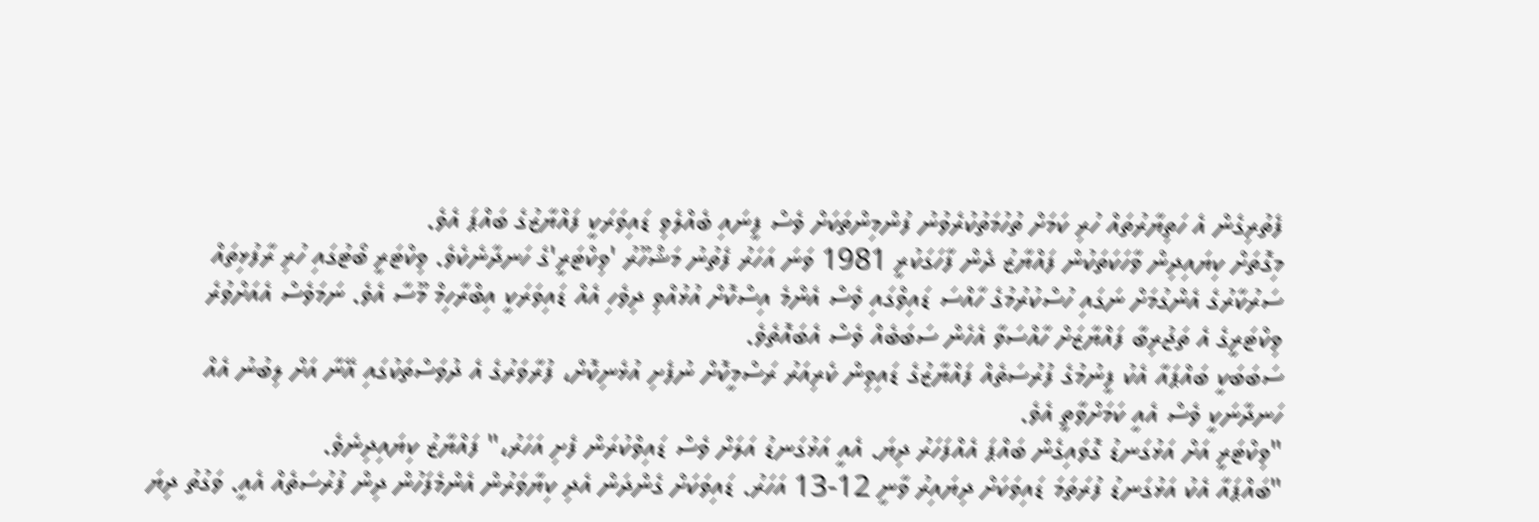ފެތުރިގެން އެ ހަތިޔާރުތައް ހުރި ކަމަށް ތުހުމަތުކުރެވުނު ފުންމިންތަކަށް ވެސް ފީނައި ބެއްލެވި ޑައިވަރަކީ ފައްޔާޒުގެ ބައްޕަ އެވެ.
މިގޮތަށް ކިޔައިދިން ވާހަކަތަކުން ފައްޔާޒު ދެން ފާހަގަކުރީ 1981 ވަނަ އަހަރު ފެތުނު މަޝްހޫރު 'ވިކްޓަރީ'ގެ ހަނދާނެކެވެ. ވިކްޓަރީ ބޯޓުގައި ހުރި ރާފުޅިތައް ސަރުކާރުގެ އެންގުމަށް ނަގައި ހުސްކުރުމުގެ ހާއްސަ ޑައިވްގައި ވެސް އެންމެ އިސްކޮށް އުޅުއްވި ދިވެހި އެއް ޑައިވަރަކީ އިބްރާހިމް މޫސާ އެވެ. ނަމަވެސް އެއަށްވުރެ ވިކްޓަރީގެ އެ ތަޖުރިބާ ފައްޔާޒަށް ހާއްސަވާ އެހެން ސަބަބެއް ވެސް އެބައޮތެވެ.
ސަބަބަކީ ބައްޕައާ އެކު ފީނުމުގެ ފުރުސަތެއް ފައްޔާޒުގެ ޑައިވިން ކެރިއަރު ރަސްމީކޮށް ނުފެށި އުޅެނިކޮށް، ފުރާވަރުގެ އެ ދުވަސްތަކުގައި އޭނާ އަށް ލިބުނު އެއް ހަނދާނަކީ ވެސް އެއީ ކަމަށްވާތީ އެވެ.
"ވިކްޓަރީ އަށް އަޅުގަނޑު ގޮވައިގެން ބައްޕަ އެއްފަހަރު ދިޔަ. އެއީ އަޅުގަނޑު އަލަށް ވެސް ޑައިވްކުރަން ފެށި އަހަރު،" ފައްޔާޒު ކިޔައިދިނެވެ.
"ބައްޕައާ އެކު އަޅުގަނޑު ފުރަތަމަ ޑައިވަކަށް ދިޔައިރު ވާނީ 12-13 އަހަރު. ޑައިވަކަށް ގެންދަން އެދި ކިޔާވަރުން އެންމެފަހުން ދިން ފުރުސަތެއް އެއީ. ވަގުތު ދިޔަ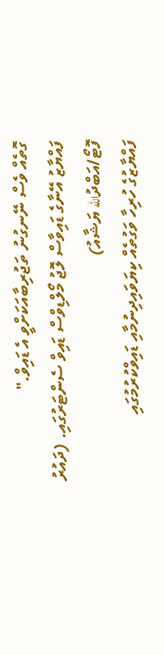ގޮތެއް ވެސް ނޭނގުނު ތަޖުރިބާއަކަށްވީ އެ ޑައިވް."
ފައްޔާޒު އޭނާގެ ޑައިވާސް ލޮޖު މޯލްޑިވްސް ޑައިވް ސެންޓަރުގައި. (ދައުރު ފޮޓޯ/އަބްދުالله ޔަޝާއު)
ފައްޔާޒުގެ ހުރިހާ ވަގުތެއް ކިޔަވައިދިނުމާއި ޑައިވްކުރުމުގައި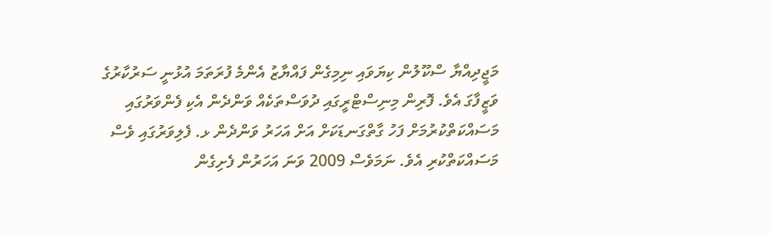މަޖީދިއްޔާ ސްކޫލުން ކިޔަވައި ނިމިގެން ފައްޔާޒު އެންމެ ފުރަތަމަ އުޅުނީ ސަރުކާރުގެ ވަޒީފާގަ އެވެ. ފޮރިން މިނިސްޓްރީގައި ދުވަސްތަކެއް ވަންދެން އެކި ފެންވަރުގައި މަސައްކަތްކުރުމަށް ފަހު ގާތްގަނޑަކަށް އަށް އަހަރު ވަންދެން ޅ. ފެލިވަރުގައި ވެސް މަސައްކަތްކުރި އެވެ. ނަމަވެސް 2009 ވަނަ އަހަރުން ފެށިގެން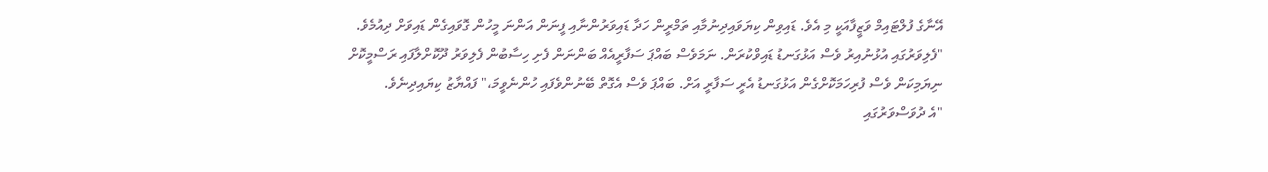އޭނާގެ ފުލްޓައިމް ވަޒީފާއަކީ މި އެވެ. ޑައިވިން ކިޔަވައިދިނުމާއި ތަމްރީން ހަދާ ޑައިވަރުންނާއި ފީނަން އަންނަ މީހުން ގޮވައިގެން ޑައިވަށް ދިއުމެވެ.
"ފެލިވަރުގައި އުޅުނުއިރު ވެސް އަޅުގަނޑު ޑައިވްކުރަން. ނަމަވެސް ބައްޕަ ސަފާރީއެއް ބަންނަން ފެށި ހިސާބުން ފެލިވަރު ދޫކޮށްލާފައި ރަސްމީކޮށް ނިޔަމިކަން ވެސް ފުރިހަމަކޮށްގެން އަޅުގަނޑު އެރީ ސަފާރީ އަށް. ބައްޕަ ވެސް އެގޮތް ބޭނުންވެފައި ހުންނެވީމަ،" ފައްޔާޒު ކިޔައިދިނެވެ.
"އެ ދުވަސްވަރުގައި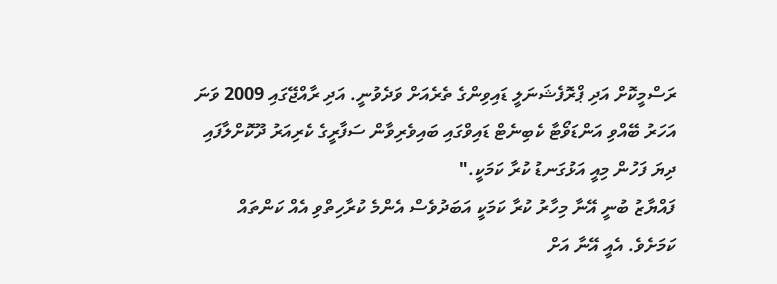ރަސްމީކޮށް އަދި ޕްރޮފެޝަނަލީ ޑައިވިންގެ ތެރެއަށް ވަދެވުނީ. އަދި ރާއްޖޭގައި 2009 ވަނަ އަހަރު ބޭއްވި އަންޑަވޯޓާ ކެބިނެޓް ޑައިވްގައި ބައިވެރިވާން ސަފާރީގެ ކެރިއަރު ދޫކޮށްލާފައި ދިޔަ ފަހުން މިއީ އަޅުގަނޑު ކުރާ ކަމަކީ."
ފައްޔާޒު ބުނީ އޭނާ މިހާރު ކުރާ ކަމަކީ އަބަދުވެސް އެންމެ ކުރާހިތްވި އެއް ކަންތައް ކަމަށެވެ. އެއީ އޭނާ އަށް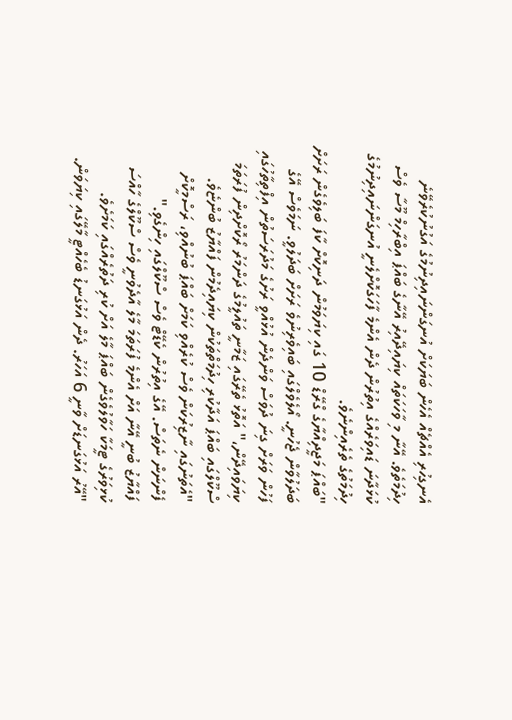އެނގިހުރި އެއްޗެއް އެހެން ބަޔަކަށް އުނގަންނައިދިނުމުގެ އަގުނުކުރެވޭނެ ހިދުމަތެވެ. އޭނާ މި ވާހަކަތައް ކިޔައިދޭއިރު އޭނާގެ ބައްޕަ އިބްރާހިމް މޫސާ ވެސް ކުޅަދާނަ ޑައިވަރެއްގެ އިތުރުން ދެން އެންމެ ފާހަގަކޮށްލެނީ އުނގަންނައިދިނުމުގެ ހިދުމަތުގެ ތެރެއިންނެވެ.
"ބައްޕަ މަޖީދިއްޔާގެ ގްރޭޑް 10 ގައި ކިޔަވަމުން ދަނިކޮށް ކާފަ ބަލިވެގެން ރަށަށް ބަދަލުވާން ޖެހުނީ. އޯލެވެލްގައި ބައިވެރިނުވެ ރަށަށް ބަދަލުވީ. ނަމަވެސް އޭގެ ފަހުން ވަރަށް ގިނަ ދުވަސް ވަންދެން އުޅުއްވީ ރަށުގެ މަދުރަސަތުން އިފްތިތާހުގައި ކިޔަވައިދޭން،" އަތޮޅު ތެރޭގައި ޒަމާނީ ތައުލީމުގެ ދަންމަރު ރޯކޮށްދިން ފުރަތަމަ ސްކޫލްގައި ބައްޕަ އަދާކުރި ހިދުމަތްތަކުން ކިޔައިދެމުން ފައްޔާޒު ބުންޏެވެ.
"އެތަނުގައި ނާޒިރުކަން ވެސް ކުރެއްވި ކަމަށް ބައްޕަ ބުނުއްވި، ރަސްމީކޮށް ފެންނަން ނެތަސް. އޭގެ އިތުރުން ކެޑޭޓް ވެސް ސްކޫލްގައި ހިންގެވި."
ފައްޔާޒު ބުނީ އޭނާ އަށް އެންމެ ފުރަތަމަ މާލެ އާދެވުނީ ވެސް ސްކޫލްގެ ހާއްސަ ކުޅިވަރުގެ ޓީމަކާ ހަވާލުވެގެން ބައްޕަ މާލެ އަށް ކުރި ދަތުރެއްގައި ކަމަށެވެ.
"އޭރު އަޅުގަނޑަށް ވާނީ 6 އަހަރު. ދެން އަޅުގަނޑު ބެހެއްޓީ މާލޭގައި ކިޔަވަން.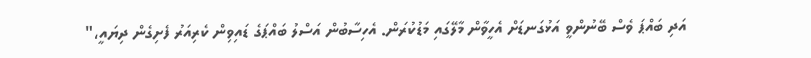އަދި ބައްޕަ ވެސް ބޭނުންވީ އަޅުގަނޑަށް އެހީވާން މާލޭގައި މަޑުކުރަން. އެހިސާބުން އަސްލު ބައްޕަގެ ޑައިވިން ކެރިއަރު ފެށިގެން ދިޔައީ،"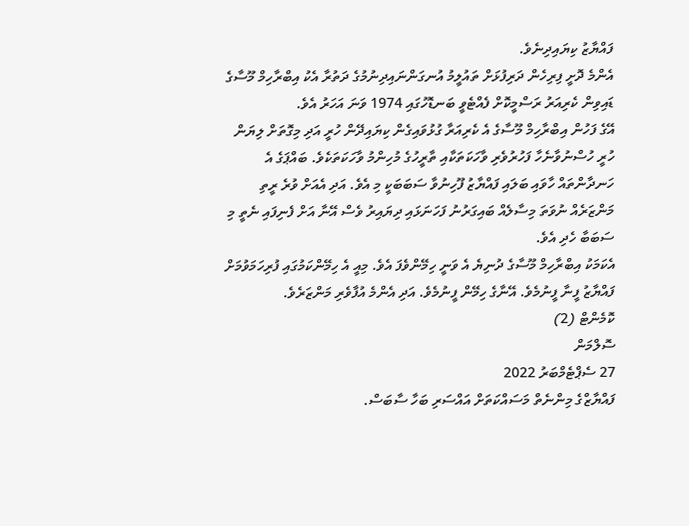ފައްޔާޒު ކިޔައިދިނެވެ.
އެންމެ ދޮށީ ފިރިހެން ދަރިފުޅަށް ތައުލީމު އުނގަންނައިދިނުމުގެ ދަތުރާ އެކު އިބްރާހިމް މޫސާގެ ޑައިވިން ކެރިއަރު ރަސްމީކޮށް ފެއްޓެވީ ބަނޑޮހުގައި 1974 ވަނަ އަހަރު އެވެ.
އޭގެ ފަހުން އިބްރާހިމް މޫސާގެ އެ ކެރިއަރާ ގުޅުވައިގެން ކިޔައިދޭން ހުރީ އަދި މިގޮތަށް ލިޔަން ހުރީ ހުސްނުވާނެހާ ފަހުރުވެރި ވާހަކަތަކާއި ތާރީހުގެ މުހިންމު ވާހަކަތަކެވެ. ބައްޕަގެ އެ ހަނދާންތައް ހާވައި ބަލައި ފައްޔާޒު ފޫހިނުވާ ސަބަބަކީ މި އެވެ. އަދި އެއަށް ވުރެ ރީތި މަންޒަރެއް ނުވަތަ މިސާލެއް ބައިގަރުނު ފަހަނަޅައި ދިޔައިރު ވެސް އޭނާ އަށް ފެނިފައި ނެތީ މި ސަބަބާ ހެދި އެވެ.
އެކަމަކު އިބްރާހިމް މޫސާގެ ދުނިޔެ އެ ވަނީ ހިމޭންވެފަ އެވެ. މިއީ އެ ހިމޭންކަމުގައި ފުރިހަމަވުމަށް ފައްޔާޒު ފީނާ ފީނުމެވެ. އޭނާގެ ހިމޭން ފީނުމެވެ. އަދި އެންމެ އުފާވެރި މަންޒަރެވެ.
ކޮމެންޓް (2)
ސޮލްމަން
27 ސެޕްޓެމްބަރު 2022
ފައްޔާޒްގެ މިންނެތް މަސައްކަތަށް އައްސަރި ބަހާ ސާބަސް.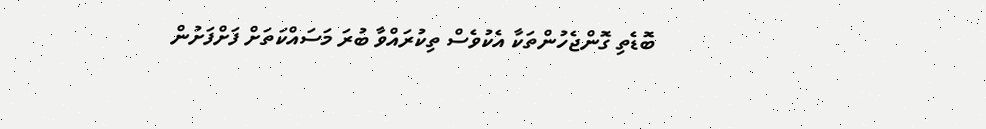ބޮޑެތި ގޮންޖެހުންތަކާ އެކުވެސް ތިކުރައްވާ ބުރަ މަސައްކަތަށް ފަށްފަށުން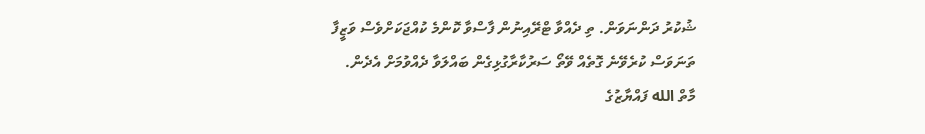ޝުކުރު ދަންނަވަން. ތި ދެއްވާ ޓްރޭއިނުން ފާސްވާ ކޮންމެ ކުއްޖަކަށްވެސް ވަޒީފާ ތަނަވަސް ކުރެވޭނެ ގޮތެއް ވޭތޯ ސަރުކާރާގުޅިގެން ބައްލަވާ ދެއްވުމަށް އެދެން. މާތް الله ފައްޔާޒުގެ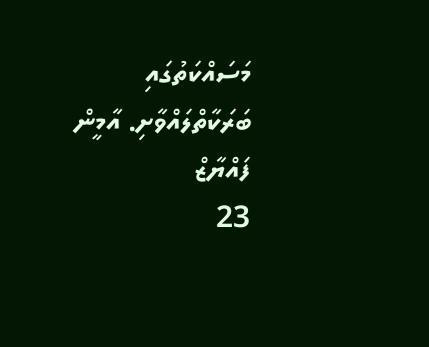މަސައްކަތުގައި ބަރަކާތްލައްވާށި. އާމީން
ފައްޔާޒް
23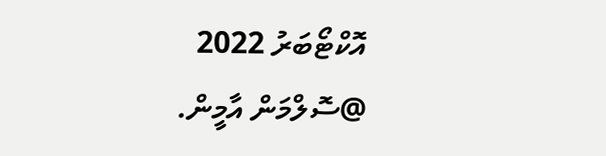އޮކްޓޯބަރު 2022
@ސޮލްމަން އާމީން.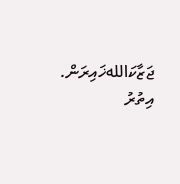ޖަޒާކަاللهޚައިރަން.
އިތުރު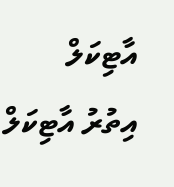އާޓިކަލް
އިތުރު އާޓިކަލް